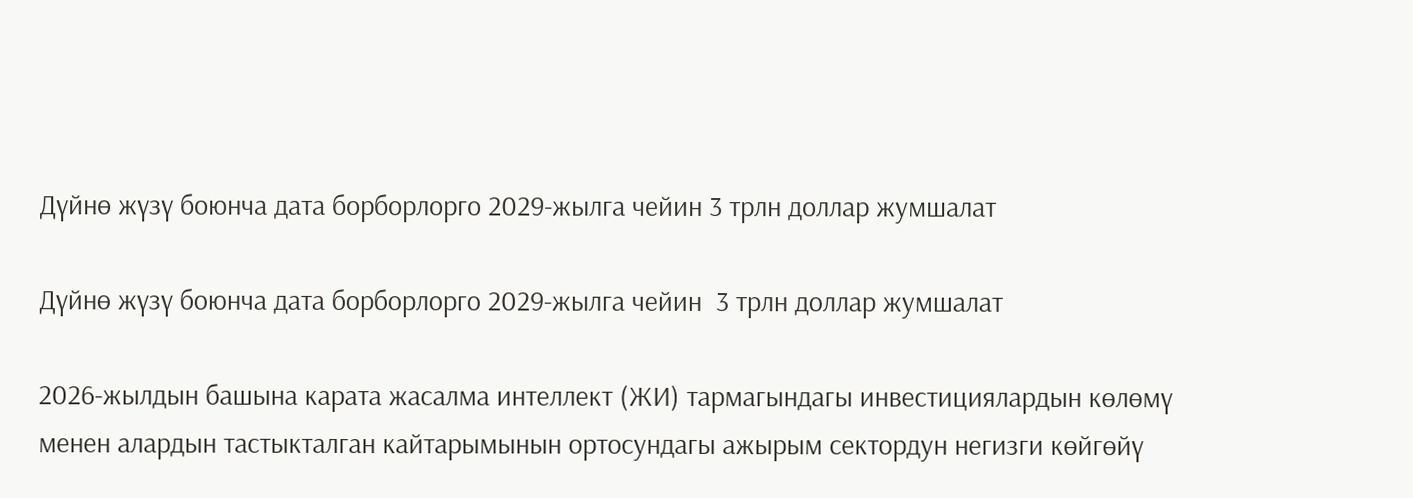Дүйнө жүзү боюнча дата борборлорго 2029-жылга чейин 3 трлн доллар жумшалат

Дүйнө жүзү боюнча дата борборлорго 2029-жылга чейин  3 трлн доллар жумшалат

2026-жылдын башына карата жасалма интеллект (ЖИ) тармагындагы инвестициялардын көлөмү менен алардын тастыкталган кайтарымынын ортосундагы ажырым сектордун негизги көйгөйү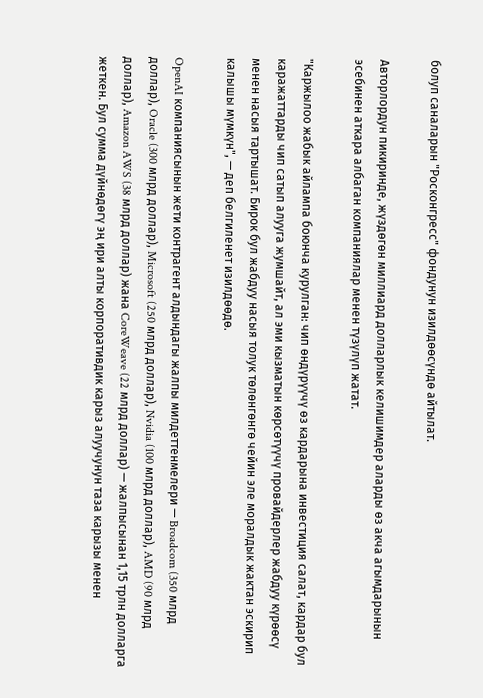болуп саналарын "Росконгресс" фондунун изилдөөсүндө айтылат.

Авторлордун пикиринде, жүздөгөн миллиард долларлык келишимдер аларды өз акча агымдарынын эсебинен аткара албаган компаниялар менен түзүлүп жатат.

"Каржылоо жабык айлампа боюнча курулган: чип өндүрүүчү өз кардарына инвестиция салат, кардар бул каражаттарды чип сатып алууга жумшайт, ал эми кызматын көрсөтүүчү провайдерлер жабдуу күрөөсү менен насыя тартышат. Бирок бул жабдуу насыя толук төлөнгөнгө чейин эле моралдык жактан эскирип калышы мүмкүн", — деп белгиленет изилдөөдө.

OpenAI компаниясынын жети контрагент алдындагы жалпы милдеттенмелери — Broadcom (350 млрд доллар), Oracle (300 млрд доллар), Microsoft (250 млрд доллар), Nvidia (100 млрд доллар), AMD (90 млрд доллар), Amazon AWS (38 млрд доллар) жана CoreWeave (22 млрд доллар) — жалпысынан 1,15 трлн долларга жеткен. Бул сумма дүйнөдөгү эң ири алты корпоративдик карыз алуучунун таза карызы менен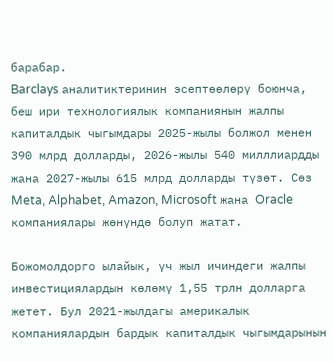барабар.
Barclays аналитиктеринин эсептөөлөрү боюнча, беш ири технологиялык компаниянын жалпы капиталдык чыгымдары 2025-жылы болжол менен 390 млрд долларды, 2026-жылы 540 милллиардды жана 2027-жылы 615 млрд долларды түзөт. Сөз Meta, Alphabet, Amazon, Microsoft жана Oracle компаниялары жөнүндө болуп жатат.

Божомолдорго ылайык, үч жыл ичиндеги жалпы инвестициялардын көлөмү 1,55 трлн долларга жетет. Бул 2021-жылдагы америкалык компаниялардын бардык капиталдык чыгымдарынын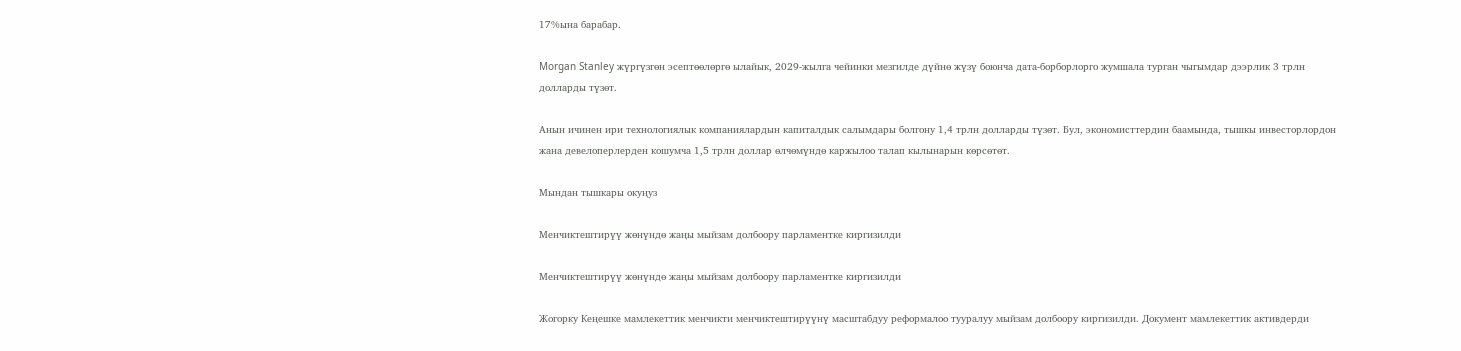17%ына барабар.

Morgan Stanley жүргүзгөн эсептөөлөргө ылайык, 2029-жылга чейинки мезгилде дүйнө жүзү боюнча дата-борборлорго жумшала турган чыгымдар дээрлик 3 трлн долларды түзөт.

Анын ичинен ири технологиялык компаниялардын капиталдык салымдары болгону 1,4 трлн долларды түзөт. Бул, экономисттердин баамында, тышкы инвесторлордон жана девелоперлерден кошумча 1,5 трлн доллар өлчөмүндө каржылоо талап кылынарын көрсөтөт.

Мындан тышкары окуңуз

Менчиктештирүү жөнүндө жаңы мыйзам долбоору парламентке киргизилди

Менчиктештирүү жөнүндө жаңы мыйзам долбоору парламентке киргизилди

Жогорку Кеңешке мамлекеттик менчикти менчиктештирүүнү масштабдуу реформалоо тууралуу мыйзам долбоору киргизилди. Документ мамлекеттик активдерди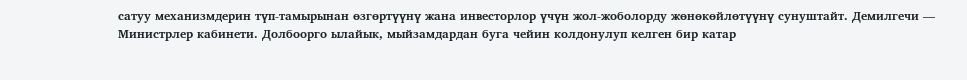сатуу механизмдерин түп-тамырынан өзгөртүүнү жана инвесторлор үчүн жол-жоболорду жөнөкөйлөтүүнү сунуштайт. Демилгечи — Министрлер кабинети. Долбоорго ылайык, мыйзамдардан буга чейин колдонулуп келген бир катар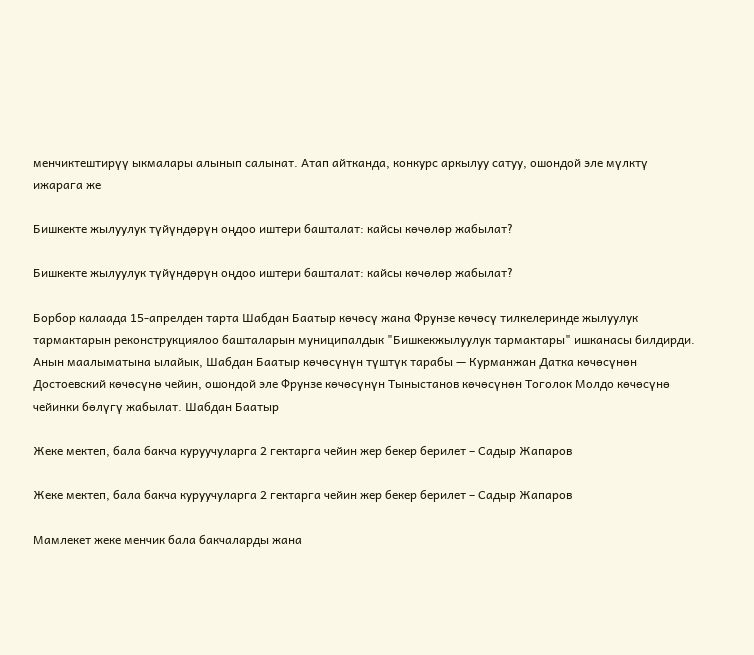менчиктештирүү ыкмалары алынып салынат. Атап айтканда, конкурс аркылуу сатуу, ошондой эле мүлктү ижарага же

Бишкекте жылуулук түйүндөрүн оңдоо иштери башталат: кайсы көчөлөр жабылат?

Бишкекте жылуулук түйүндөрүн оңдоо иштери башталат: кайсы көчөлөр жабылат?

Борбор калаада 15-апрелден тарта Шабдан Баатыр көчөсү жана Фрунзе көчөсү тилкелеринде жылуулук тармактарын реконструкциялоо башталарын муниципалдык "Бишкекжылуулук тармактары" ишканасы билдирди. Анын маалыматына ылайык, Шабдан Баатыр көчөсүнүн түштүк тарабы — Курманжан Датка көчөсүнөн Достоевский көчөсүнө чейин, ошондой эле Фрунзе көчөсүнүн Тыныстанов көчөсүнөн Тоголок Молдо көчөсүнө чейинки бөлүгү жабылат. Шабдан Баатыр

Жеке мектеп, бала бакча куруучуларга 2 гектарга чейин жер бекер берилет – Садыр Жапаров

Жеке мектеп, бала бакча куруучуларга 2 гектарга чейин жер бекер берилет – Садыр Жапаров

Мамлекет жеке менчик бала бакчаларды жана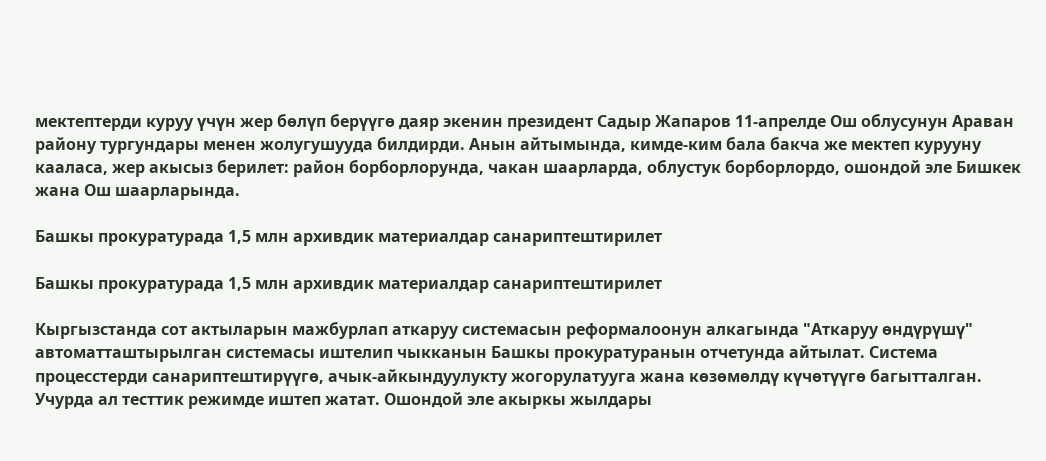мектептерди куруу үчүн жер бөлүп берүүгө даяр экенин президент Садыр Жапаров 11-апрелде Ош облусунун Араван району тургундары менен жолугушууда билдирди. Анын айтымында, кимде-ким бала бакча же мектеп курууну кааласа, жер акысыз берилет: район борборлорунда, чакан шаарларда, облустук борборлордо, ошондой эле Бишкек жана Ош шаарларында.

Башкы прокуратурада 1,5 млн архивдик материалдар санариптештирилет

Башкы прокуратурада 1,5 млн архивдик материалдар санариптештирилет

Кыргызстанда сот актыларын мажбурлап аткаруу системасын реформалоонун алкагында "Аткаруу өндүрүшү" автоматташтырылган системасы иштелип чыкканын Башкы прокуратуранын отчетунда айтылат. Система процесстерди санариптештирүүгө, ачык-айкындуулукту жогорулатууга жана көзөмөлдү күчөтүүгө багытталган. Учурда ал тесттик режимде иштеп жатат. Ошондой эле акыркы жылдары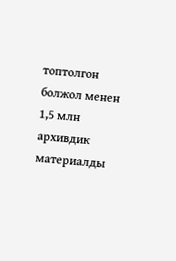топтолгон болжол менен 1,5 млн архивдик материалды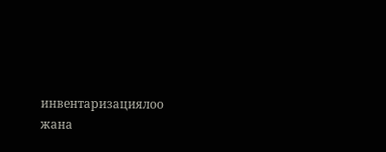инвентаризациялоо жана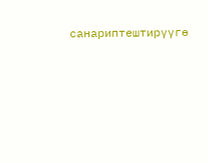санариптештирүүгө